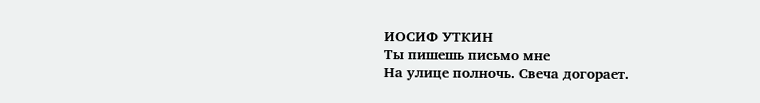ИОСИФ УТКИН
Ты пишешь письмо мне
На улице полночь. Свеча догорает.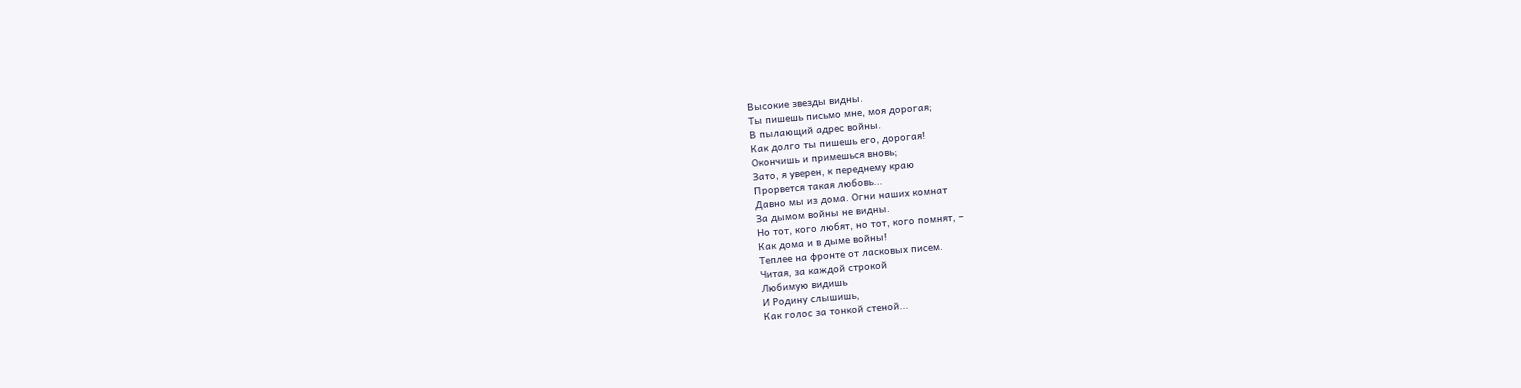Высокие звезды видны.
Ты пишешь письмо мне, моя дорогая;
В пылающий адрес войны.
Как долго ты пишешь его, дорогая!
Окончишь и примешься вновь;
Зато, я уверен, к переднему краю
Прорвется такая любовь...
Давно мы из дома. Огни наших комнат
За дымом войны не видны.
Но тот, кого любят, но тот, кого помнят, –
Как дома и в дыме войны!
Теплее на фронте от ласковых писем.
Читая, за каждой строкой
Любимую видишь
И Родину слышишь,
Как голос за тонкой стеной...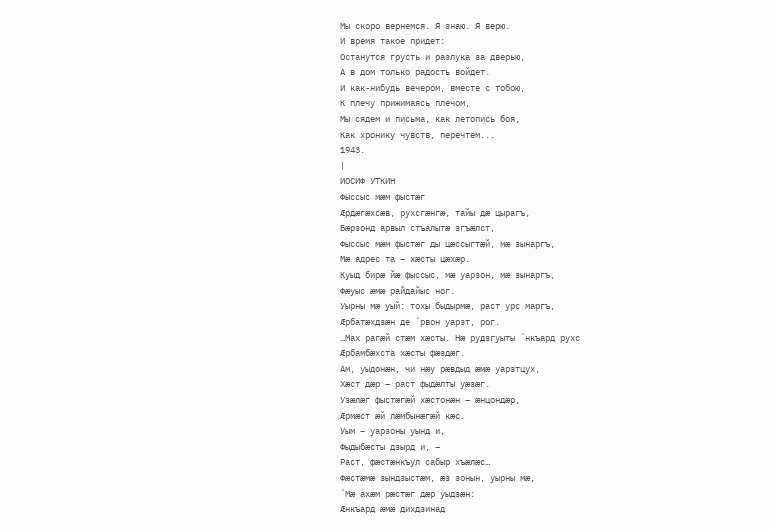Мы скоро вернемся. Я знаю. Я верю.
И время такое придет:
Останутся грусть и разлука за дверью,
А в дом только радость войдет.
И как-нибудь вечером, вместе с тобою,
К плечу прижимаясь плечом,
Мы сядем и письма, как летопись боя,
Как хронику чувств, перечтем...
1943.
|
ИОСИФ УТКИН
Фыссыс мæм фыстæг
Æрдæгæхсæв, рухсгæнгæ, тайы дæ цырагъ,
Бæрзонд арвыл стъалытæ згъæлст,
Фыссыс мæм фыстæг ды цæссыгтæй, мæ зынаргъ,
Мæ адрес та – хæсты цæхæр.
Куыд бирæ йæ фыссыс, мæ уарзон, мæ зынаргъ,
Фæуыс æмæ райдайыс ног.
Уырны мæ уый: тохы быдырмæ, раст урс маргъ,
Æрбатæхдзæн де ʻрвон уарзт, рог.
…Мах рагæй стæм хæсты. Нæ рудзгуыты ʻнкъард рухс
Æрбамбæхста хæсты фæздæг.
Ам, уыдонæн, чи нæу рæвдыд æмæ уарзтцух,
Хæст дæр – раст фыдæлты уæзæг.
Узæлæг фыстæгæй хæстонæн – æнцондæр,
Æрмæст æй лæмбынæгæй кæс.
Уым – уарзоны уынд и,
Фыдыбæсты дзырд и, –
Раст, фæстæнкъул сабыр хъæлæс…
Фæстæмæ зындзыстæм, æз зонын, уырны мæ,
ʻМæ ахæм рæстæг дæр уыдзæн:
Æнкъард æмæ дихдзинад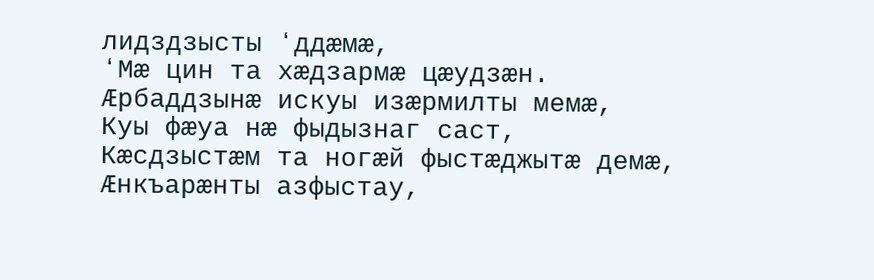лидздзысты ʻддæмæ,
ʻМæ цин та хæдзармæ цæудзæн.
Æрбаддзынæ искуы изæрмилты мемæ,
Куы фæуа нæ фыдызнаг саст,
Кæсдзыстæм та ногæй фыстæджытæ демæ,
Æнкъарæнты азфыстау,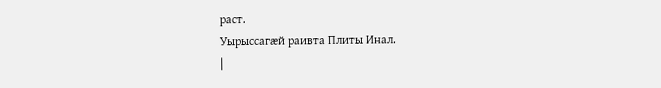раст.
Уырыссагæй раивта Плиты Инал.
|